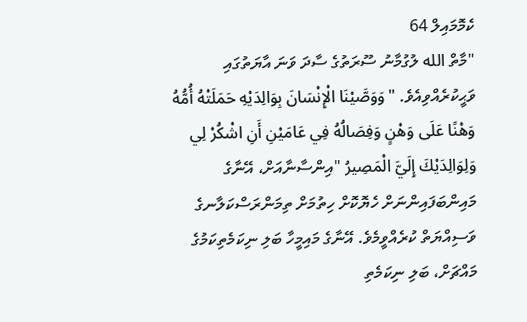ކެމޮމައިލް 64
"މާތް الله ލުގުމާނު ސޫރަތުގެ ސާދަ ވަނަ އާޔަތުގައި ވަޙީކުރެއްވިއެވެ. "وَوَصَّيْنَا الْإِنْسَانَ بِوَالِدَيْهِ حَمَلَتْهُ أُمُّهُ وَهْنًا عَلَى وَهْنٍ وَفِصَالُهُ فِي عَامَيْنِ أَنِ اشْكُرْ لِي وَلِوَالِدَيْكَ إِلَيَّ الْمَصِيرُ "އިންސާނާއަށް، އޭނާގެ މައިންބަފައިންނަށް ހެޔޮކޮށް ހިތުމަށް ތިމަންރަސްކަލާނގެ ވަސިއްޔަތް ކުރެއްވީމެވެ. އޭނާގެ މައިމީހާ ބަލި ނިކަމެތިކަމުގެ މައްޗަށް، ބަލި ނިކަމެތި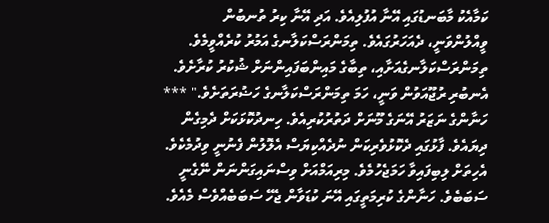ކަމާއެކު މާބަނޑުގައި އޭނާ އުފުލިއެވެ. އަދި އޭނާ ކިރު ތުނބުން ވީއްލުންވަނީ، ދެއަހަރުގައެވެ. ތިމަންރަސްކަލާނގެ އަމުރު ކުރެއްވީމެވެ. ތިމަންރަސްކަލާނގެއަށާއި، ތިބާގެ މައިންބަފައިންނަށް ޝުކުރު ކުރާށެވެ. އެނބުރި ރުޖޫއަވުން ވަނީ، ހަމަ ތިމަންރަސްކަލާނގެ ހަޟުރަތަށެވެ." *** ހަނާންގެ ނަޒަރު އޭނަގެ މޫނަށް ދަތުރުކުރިއެވެ. ހިނދުކޮޅަކަށް ދެމިގެން ދިޔައެވެ. ފާޅުގައި ދެކޮޅުވެރިކަން ނުދެއްކިޔަސް އެލޮލުން ފެނުނީ ވިދުމެކެވެ. އެހިތަށް ލިބިފައިވާ ހަމަޖެހުމެވެ. މިރިއަމްއަށް ވިސްނައިގަންނަން ނޭގެނީ ސަބަބެވެ. ހަނާންގެ ކުރިމަތީގައި އޭނަ ކުޑަވާން ޖެހޭ ސަބަބެއްވެސް މެއެވެ.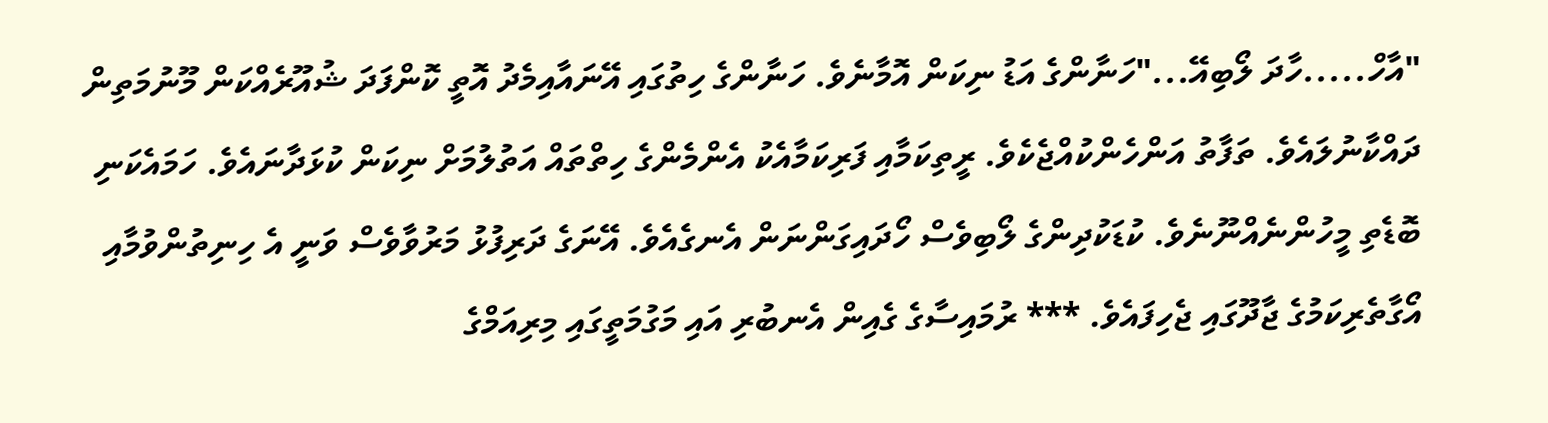"އާހް.....ހާދަ ލޯބިއޭ..."ހަނާންގެ އަޑު ނިކަން އޮމާނެވެ. ހަނާންގެ ހިތުގައި އޭނައާއިމެދު އޮތީ ކޮންފަދަ ޝުއޫރެއްކަން މޫނުމަތިން ދައްކާނުލައެވެ. ތަފާތު އަންހެންކުއްޖެކެވެ. ރީތިކަމާއި ފަރިކަމާއެކު އެންމެންގެ ހިތްތައް އަތުލުމަށް ނިކަން ކުޅަދާނައެވެ. ހަމައެކަނި ބޮޑެތި މީހުންނެއްނޫނެވެ. ކުޑަކުދިންގެ ލޯބިވެސް ހޯދައިގަންނަން އެނގެއެވެ. އޭނަގެ ދަރިފުޅު މަރުވާވެސް ވަނީ އެ ހިނިތުންވުމާއި އޯގާތެރިކަމުގެ ޖާދޫގައި ޖެހިފައެވެ. *** ރުމައިސާގެ ގެއިން އެނބުރި އައި މަގުމަތީގައި މިރިއަމްގެ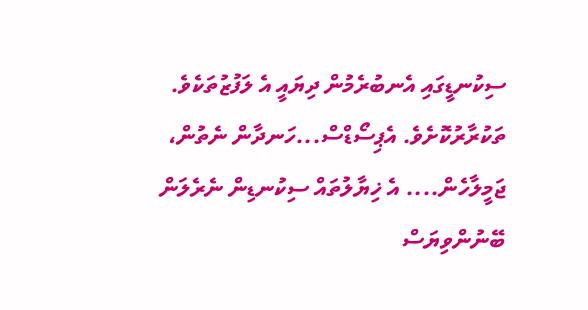ސިކުނޑީގައި އެނބުރެމުން ދިޔައީ އެ ލަފުޒުތަކެވެ. ތަކުރާރުކޮށެވެ. އެޕިސޯޑްސް...ހަނދާން ނެތުން، ޖަމީލާހެން.... އެ ޚިޔާލުތައް ސިކުނޑިން ނެރެލަން ބޭނުންވިޔަސް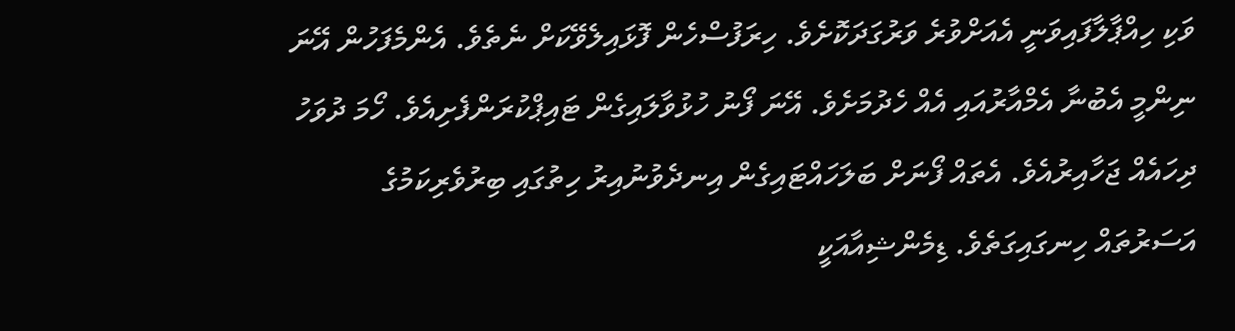ވަކި ހިއްޕާލާފައިވަނީ އެއަށްވުރެ ވަރުގަދަކޮށެވެ. ހިރަފުސްހެން ފޮޅައިލެވޭކަށް ނެތެވެ. އެންމެފަހުން އޭނަ ނިންމީ އެބުނާ އެމްއާރުއައި އެއް ހެދުމަށެވެ. އޭނަ ފޯނު ހުޅުވާލައިގެން ޓައިޕްކުރަންފެށިއެވެ. ހޯމަ ދުވަހު ދިހައެއް ޖަހާއިރުއެވެ. އެތައް ފޯނަށް ބަލަހައްޓައިގެން އިނދެވުނުއިރު ހިތުގައި ބިރުވެރިކަމުގެ އަސަރުތައް ހިނގައިގަތެވެ. ޑިމެންޝިއާއަކީ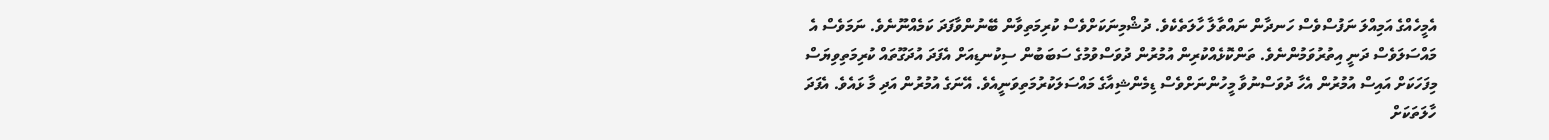އެމީހެއްގެ އަމިއްލަ ނަފުސްވެސް ހަނދާން ނައްތާލާ ހާލަތެކެވެ. ދުޝްމިނަކަށްވެސް ކުރިމަތިވާން ބޭނުންވާފަދަ ކަމެއްނޫނެވެ. ނަމަވެސް އެ މައްސަލަވެސް ދަނީ އިތުރުވަމުންނެވެ. ތަންކޮޅެއްކުރިން އުމުރުން ދުވަސްވުމުގެ ސަބަބުން ސިކުނޑިއަށް އެފަދަ އުދަގޫތައް ކުރިމަތިވިޔަސް މިފަހަކަށް އައިސް އުމުރުން އެހާ ދުވަސްނުވާ މީހުންނަށްވެސް ޑިމެންޝިއާގެ މައްސަލަކުރުމަތިވަނީއެވެ. އޭނަގެ އުމުރުން އަދި މާ ޅައެވެ. އެފަދަ ހާލަތަކަށް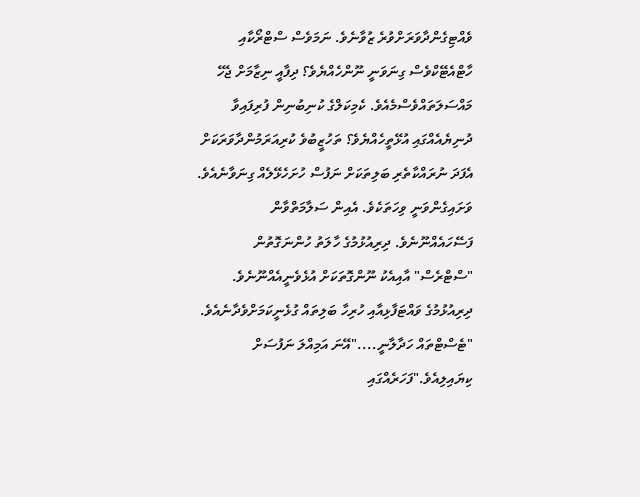ވެއްޓިގެންދާވަރަށްވުރެ ޒުވާނެވެ. ނަމަވެސް ސްޓްރޯކާއި ހާޓްއެޓޭކްވެސް ގިނަވަނީ ނޫންހެއްޔެވެ؟ ދިފާއީ ނިޒާމަށް ޖެހޭ މައްސަލަތައްވެސްމެއެވެ. ކެމިކަލްގެ ކުނިބުނިން ފުރިފައިވާ ދުނިޔެއެއްގައި އުޅޭތީހެއްޔެވެ؟ ތަހުޒީބުވެ ކުރިއަރަމުންދާވަރަކަށް އެފަދަ ނުރައްކާތެރި ބަލިތަކަށް ނަފުސް ހުށަހެޅޭލެއް ގިނަވާނެއެވެ. ވަށައިގެންވަނީ ވިހަތަކެވެ. އެއިން ސަލާމަތްވާން ފަސޭހައެއްނޫނެވެ. ދިރިއުޅުމުގެ ހާލަތު ހުންނަގޮތުން "ސްޓްރެސް" އާއިއެކު ނޫންގޮތަކަށް އުޅެވެނީއެއްނޫނެވެ. ދިރިއުޅުމުގެ ވައްޓަފާޅިއާއި ހުރިހާ ބަލިތައް ގުޅެނީކަމަށްވެދާނެއެވެ. "ޓެސްޓްތައް ހަދާލާނީ...."އޭނަ އަމިއްލަ ނަފުސަށް ކިޔައިލިއެވެ."ފަހަރެއްގައި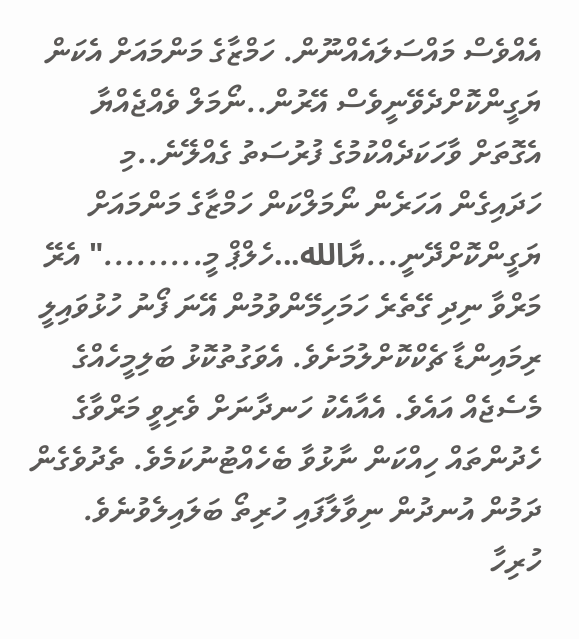އެއްވެސް މައްސަލައެއްނޫން. ހަމްޒާގެ މަންމައަށް އެކަން ޔަގީންކޮށްދެވޭނީވެސް އޭރުން..ނޯމަލް ވެއްޖެއްޔާ އެގޮތަށް ވާހަކަދެއްކުމުގެ ފުރުސަތު ގެއްލޭނެ..މި ހަދައިގެން އަހަރެން ނޯމަލްކަން ހަމްޒާގެ މަންމައަށް ޔަގީންކޮށްދޭނީ...ޔާالله...ހެލްޕް މީ........." އެރޭ މަރްވާ ނިދި ގޭތެރެ ހަމަހިމޭންވުމުން އޭނަ ފޯނު ހުޅުވައިލީ ރިމައިންޑާ ޗެކްކޮށްލުމަށެވެ. އެވަގުތުކޮޅު ބަލިމީހެއްގެ މެސެޖެއް އައެވެ. އެއާއެކު ހަނދާނަށް ވެރިވީ މަރްވާގެ ހެދުންތައް ހިއްކަން ނާޅުވާ ބެހެއްޓުނުކަމެވެ. ތެދުވެގެން ދަމުން އުނދުން ނިވާލާފައި ހުރިތޯ ބަލައިލެވުނެވެ. ހުރިހާ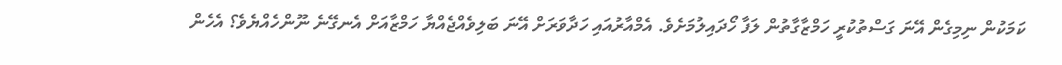ކަމަކުން ނިމިގެން އޭނަ ގަސްތުކުރީ ހަމްޒާގާތުން ލަފާ ހޯދައިލުމަށެވެ. އެމްއާރުއައި ހަދާވަރަށް އޭނަ ބަލިވެއްޖެއްޔާ ހަމްޒާއަށް އެނގޭނެ ނޫންހެއްޔެވެ؟ އެހެން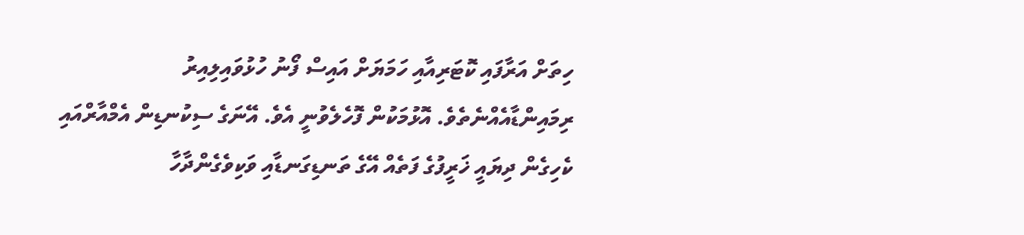ހިތަށް އަރާފައި ކޮޓަރިއާއި ހަމަޔަށް އައިސް ފޯނު ހުޅުވައިލިއިރު ރިމައިންޑާއެއްނެތެވެ. އޮޅުމަކުން ފޮހެލެވުނީ އެވެ. އޭނަގެ ސިކުނޑިން އެމްއާރްއައި ކެހިގެން ދިޔައީ ޚަރީފުގެ ފަތެއް އޭގެ ތަނޑިގަނޑާއި ވަކިވެގެންދާހާ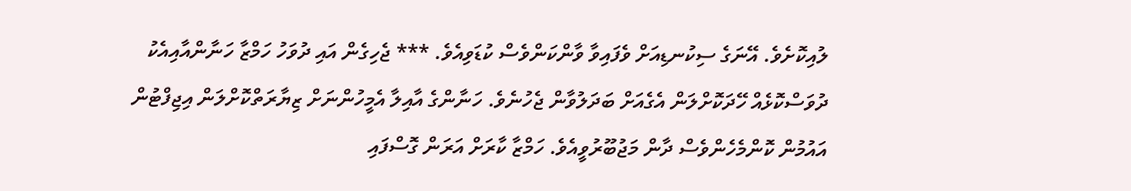ލުއިކޮށެވެ. އޭނަގެ ސިކުނޑިއަށް ވެފައިވާ ވާންކަންވެސް ކުޑަވިއެވެ. *** ޖެހިގެން އައި ދުވަހު ހަމްޒާ ހަނާންއާއިއެކު ދުވަސްކޮޅެއް ހޭދަކޮށްލަން އެގެއަށް ބަދަލުވާން ޖެހުނެވެ. ހަނާންގެ އާއިލާ އެމީހުންނަށް ޒިޔާރަތްކޮށްލަން އިޖިފްޓުން އައުމުން ކޮންމެހެންވެސް ދާން މަޖުބޫރުވީއެވެ. ހަމްޒާ ކާރަށް އަރަން ގޮސްފައި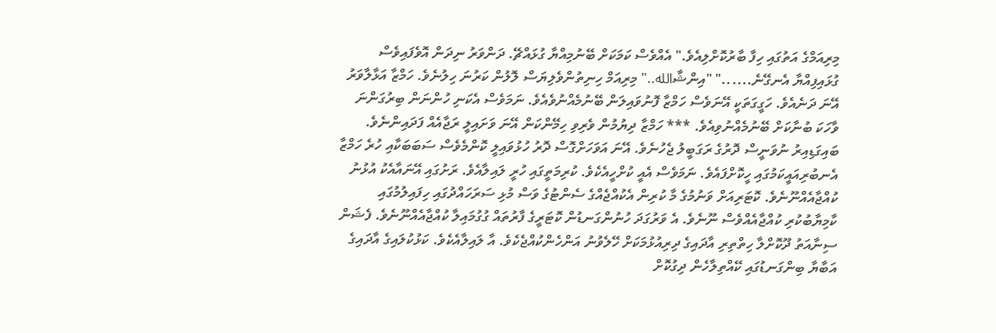މިރިއަމްގެ އަތުގައި ހިފާ ބާރުކޮށްލިއެވެ." އެއްވެސް ކަމަކަށް ބޭނުމިއްޔާ ގުޅައްޗޭ. ދަންވަރު ނިދަން އޮވެފައިވެސް ގުޅައިފިއްޔާ އެނގޭނެ......" "އިންޝާالله.." މިރިއަމް ހިނިތުންވެލިޔަސް ލޮލުން ކަރުނަ ހިލުނެވެ. ހަމްޒާ އަޅާލާވަރު އޭނަ ދަނެއެވެ. ހަގީގަތަކީ އޭނަވެސް ހަމްޒާ ފޮނުވައިލަން ބޭނުމެއްނުވެއެވެ. ނަމަވެސް އެކަނި ހުންނަން ބިރުގަންނަ ވާހަކަ ބުނާކަށް ބޭނުމެއްނުވިއެވެ. *** ހަމްޒާ ދިޔުމުން ވެރިވި ހިމޭންކަން އޭނަ ވަށައިލީ ރަޖާއެއް ފަދައިންނެވެ. ބައިގަޑިއިރު ނުވަނީސް ދޮރުގެ ރަގަބީލު ޖެހުނެވެ. އޭނަ އަވަހަށްގޮސް ދޮރު ހުޅުވައިލީ ކޮންމެވެސް ސަބަބަކާއި ހުރެ ހަމްޒާ އެނބުރިއައީކަމުގައި ހީކޮށްފައެވެ. ނަމަވެސް އެއީ ކުށްހީއެކެވެ. ކުރިމަތީގައި ހުރީ ލައިލާއެވެ. ރަށުގައި އޭނައާއެކު އުޅުނު ކުއްޖާއެއްނޫނެވެ. ކޮޓަރިއަށް ވަނުމުގެ މާ ކުރިން އެކުއްޖެއްގެ ސެންޓުގެ ވަސް މުޅި ސަރަހައްދުގައި ހިފައިލުމުގައި ކާމިޔާބުކުރި ކުއްޖާއެއްވެސް ނޫނެވެ. އެ ވަރުގަދަ ހުނުންގަނޑުން ކޮޓަރީގެ ފާރުތައް ގުގުމައިލާ ކުއްޖާއެއްނޫނެވެ. ފެޝަން ސިނާއަތު ދޫކޮށްލާ ހިތްތިރި އާދައިގެ ދިރިއުޅުމަކަށް ހޭލެވުނު އަންހެންކުއްޖެކެވެ. އާ ލައިލާއެކެވެ. ކަޅުކުލައިގެ އާދައިގެ އަބާޔާ ބިންގަނޑުގައި ކޭއްތިލާހެން ދިގުކޮށް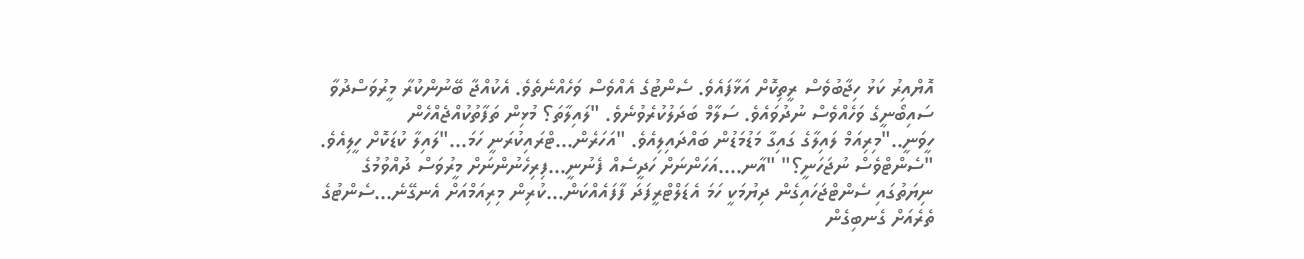އޮޔްއިރު ކަޅު ހިޖާބުވެސް ރީތިކޮށް އަޅާފައެވެ. ސެންޓުގެ އެއްވެސް ވަހެއްނެތެވެ. އެކުއްޖާ ބޭނުންކުރާ މީރުވަސްދުވާ ސައިބޯނީގެ ވަހެއްވެސް ނުދުވައެވެ. ސަލާމް ބަދަލުކުރެވުނެވެ. "ލައިލާތަ؟ މުޅިން ތަފާތުކުއްޖެއްހެން ހީވަނީ.."މިރިއަމް ލައިލާގެ ގައިގާ މަޑުމަޑުން ބައްދައިލިއެވެ. "އަހަރެން...ޓްރައިކުރަނީ ހަމަ..."ލައިލާ ކުޑަކޮށް ހީލިއެވެ. "ސެންޓްވެސް ނުޖަހަނީ؟" "އާނ....އަހަންނަށް ހަދީސެއް ފެނުނީ...ފިރިހެނުންނަށް މީރުވަސް ދުއްވުމުގެ ނިޔަތުގައި ސެންޓްޖަހައިގެން ދިޔުމަކީ ހަމަ އެޑަލްޓްރީފަދަ ފާފައެއްކަން...ކުރިން މިރިއަމްއަށް އެނގޭނެ...ސެންޓުގެ ތެރެއަށް ގެނބިގެން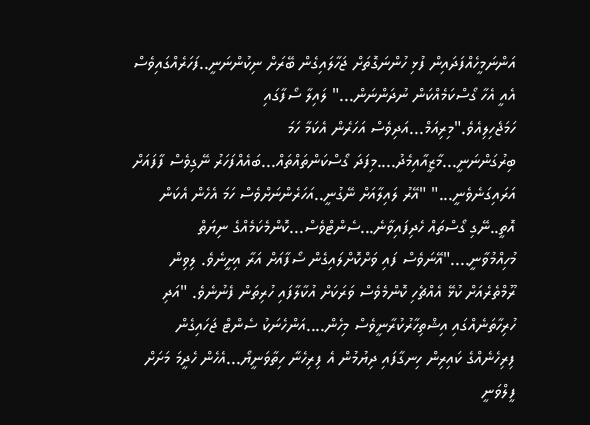އަންނަމީހެއްފަދައިން ފުޅި ހުންނަގޮތަށް ޖަހާލައިގެން ބޭރަށް ނިކުންނަނީ..ފަހަރެއްގައިވެސް އެއީ އެހާ ގޯސްކަމެއްކަން ނުދަންނަން..." ލައިލާ ސޯފާގައި ހަމަޖެހިލިއެވެ."މިރިއަމް...އަދިވެސް އަހަރެން އެކަމާ ހަމަ ބިރުގަންނަނީ...މާޒީއާއިމެދު....މިފަދަ ގޯސްކަންތައްތައް...ބައެއްފަހަރު ނޭގިވެސް ފާފައަށް އަރައިގަނެވެނީ..." "އޭރު ލައިލާއަށް ނޭގުނީ..އަހަރެންނަށްވެސް ހަމަ އެހެން އެކަން އޮތީ..ނޭގި ގޯސްތައް ހެދިފައިވާނެ...ސެންޓްވެސް...ކޮންމެކަމެއްގެ ނިޔަތް މުހިއްމުވާނީ...."އޭނަވެސް ފައި ވަށްކޮށްލައިގެން ސޯފާއަށް އަރާ އިށީނެވެ. ލިވިން ރޫމްތެރެއަށް ކުޅޭ އެއްޗެހި ކޮންމެވެސް ވަރަކަށް އުކާލާފައި ހުރިތަން ފެނުނެވެ. "އަދި ހުރިހާތަނެއްގައި އިޝްތިހާރުކުރާނީވެސް މިހެން....އަންހެނަކު ސެންޓް ޖަހައިގެން ފިރިހެނެއްގެ ކައިރިން ހިނގާފައި ދިޔުމުން އެ ފިރިހެނާ ހިތާވަނީޔޯ...އެހެން ހެދީމަ މަށަށް ފީލްވަނީ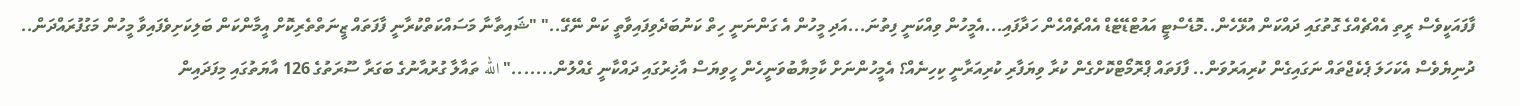ފާފައަކީވެސް ރީތި އެއްޗެއްގެ ގޮތުގައި ދައްކަން އުޅޭހެން..މޮޑެސްޓީ އައުޓްޑޭޓެޑް އެއްޗެއްހެން ހަދާފައި...އެމީހުން ވިއްކަނީ ފިތުނަ...އަދި މީހުން އެ ގަންނަނީ ހިތް ކަނުބަދެވިފައިވާތީ ކަން ނޭގޭ.." "ޝައިތާނާ މަސައްކަތްކުރާނީ ފާފަތައް ޒީނަތްތެރިކޮށް އީމާންކަން ބަލިކަށިވެފައިވާ މީހުން މަގުފުރައްދަން.. ދުނިޔެވެސް އެކަހަލަ ޕެކެޖްތައް ނަގައިގެން ކުރިއަރުވަން.. ފާފަތައް ޕްރޮމޯޓްކޮށްގެން ކުރާ ވިޔަފާރި ކުރިއަރާނީ ކިހިނެއް؟ އެމީހުންނަށް ކާމިޔާބުވަނީހެން ހީވިޔަސް އާޚިރުގައި ދައްކާނީ ގެއްލުން......." الله ތައާލާ ގުރުއާނުގެ ބަގަރާ ސޫރަތުގެ 126 އާޔަތުގައި މިފަދައިން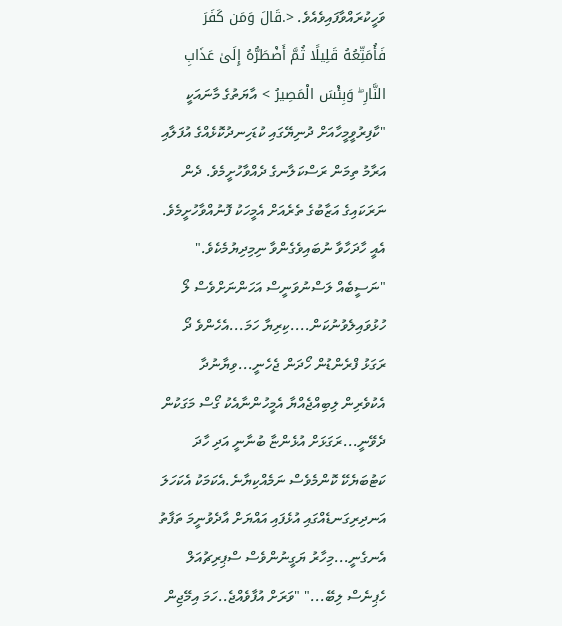ވަހީކުރައްވާފައިވެއެވެ. <.قَالَ وَمَن كَفَرَ فَأُمَتِّعُهُ قَلِيلًا ثُمَّ أَضْطَرُّهُ إِلَىٰ عَذَابِ النَّارِ ۖ وَبِئْسَ الْمَصِيرُ > އާޔަތުގެ މާނައަކީ "ކާފިރުވީމީހާއަށް ދުނިޔޭގައި ކުޑަހިނދުކޮޅެއްގެ އުފަލާއި އަރާމު ތިމަން ރަސްކަލާނގެ ދެއްވާހުށީމެވެ. ދެން ނަރަކައިގެ އަޒާބުގެ ތެރެއަށް އެމީހަކު ފޮނުއްވާހުށީމެވެ. އެއީ ހާދަހާވާ ނުބައިވެގެންވާ ނިމިދިޔުމެކެވެ." "ނަސީބެއް ލަސްނުވަނީސް އަހަންނަށްވެސް ލޯ ހުޅުވައިލެވުނުކަން....ކިރިޔާ ހަމަ...އެހެންވެ ދޯ ރަގަޅު ފްރެންޑުން ހޯދަން ޖެހެނީ...ވިޔާނުދާ އެކުވެރިން ލިބިއްޖެއްޔާ އެމީހުންނާއެކު ގޯސް މަގަކުން ދެވޭނީ...ރަގަޅަށް އުޅެންޏާ ބުނާނީ އަދި ހާދަ ކަޓުބަޔެކޭ ކޮންމެވެސް ނަމެއްކިޔާނެ.އެކަމަކު އެކަހަލަ އަނދިރިގަނޑެއްގައި އުޅެފައި އައްޔަށް އާދެވުނީމަ ތަފާތު އެނގެނީ...މިހާރު ޔަގީނުންވެސް ސްޕިރިޗުއަލް ހެޕިނެސް ލިބޭ..." "ވަރަށް އުފާވެއްޖެ..ހަމަ އިމޭޖިން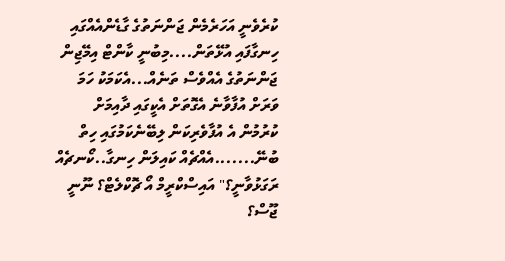ކުރެވެނީ އަހަރެމެން ޖަންނަތުގެ ގާޑެންއެއްގައި ހިނގާފައި އުޅޭތަން....މިބުނީ ކާންޓް އިމޭޖިން ޖަންނަތުގެ އެއްވެސް ތަނެއް...އެކަމަކު ހަމަ ވަރަށް އުފާވާނެ އެގޮތަށް އެކީގައި ދާއިމަށް ކުރުމުން އެ އުފާވެރިކަން ލިބޭނެކަމުގައި ހިތް ބުނޭ.......އެއްޗެއް ކައިލަން ހިނގާ..ކޯނޗެއް ރަގަޅުވާނީ؟" އައިސްކްރީމް އޯ ޗޮކްލެޓް؟ ނޫނީ ޖޫސް؟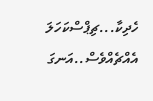ހެދިކާ...ޗިޕްސްކަހަލަ އެއްޗެއްވެސް..އަނގަ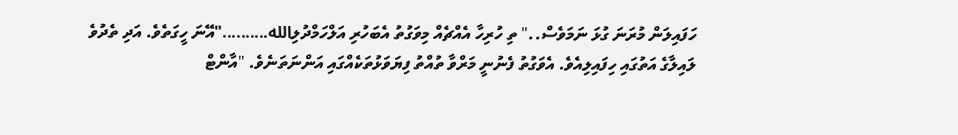ހަފައިލަން މުރަނަ ގުޅަ ނަމަވެސް.." ތި ހުރިހާ އެއްޗެއް މިވަގުތު އެބަހުރި އަލްހަމްދުލިالله.........."އޭނަ ހީގަތެވެ. އަދި ތެދުވެ ލައިލާގެ އަތުގައި ހިފައިލިއެވެ. އެވަގުތު ފެނުނީ މަރްވާ ތުއްތު ފިޔަވަޅުތަކެއްގައި އަންނަތަނެވެ. "އާންޓް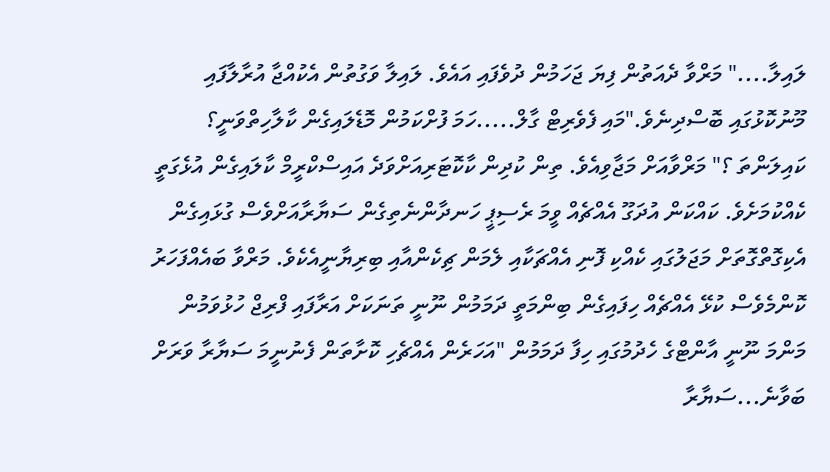ލައިލާ...." މަރްވާ ދެއަތުން ފިޔަ ޖަހަމުން ދުވެފައި އައެވެ. ލައިލާ ވަގުތުން އެކުއްޖާ އުރާލާފައި މޫނުކޮޅުގައި ބޮސްދިނެވެ."މައި ފެވެރިޓް ގާލް.....ހަމަ ފުށްކަމުން މޮޑެލައިގެން ކާލާހިތްވަނީ؟ ކައިލަންތަ ؟" މަރްވާއަށް މަޖާވިއެވެ. ތިން ކުދިން ކާކޮޓަރިއަށްވަދެ އައިސްކްރީމް ކާލައިގެން އުޅެގަތީ ކެއްކުމަށެވެ. ކައްކަން އުދަގޫ އެއްޗެއް ވީމަ ރެސިޕީ ހަނދާންނެތިގެން ސަޔާރާއަށްވެސް ގުޅައިގެން އެކިގޮތްގޮތަށް މަޖަލުގައި ކެއްކި ފޮނި އެއްޗަކާއި ލެމަން ޗިކެންއާއި ބިރިޔާނީއެކެވެ. މަރްވާ ބައެއްފަހަރު ކޮންމެވެސް ކުޅޭ އެއްޗެއް ހިފައިގެން ބިންމަތީ ދަމަމުން ނޫނީ ތަނަކަށް އަރާފައި ފްރިޖް ހުޅުވަމުން މަންމަ ނޫނީ އާންޓްގެ ހެދުމުގައި ހިފާ ދަމަމުން "އަހަރެން އެއްޗެހި ކޮށާތަން ފެނުނީމަ ސަޔާރާ ވަރަށް ބަވާނެ...ސަޔާރާ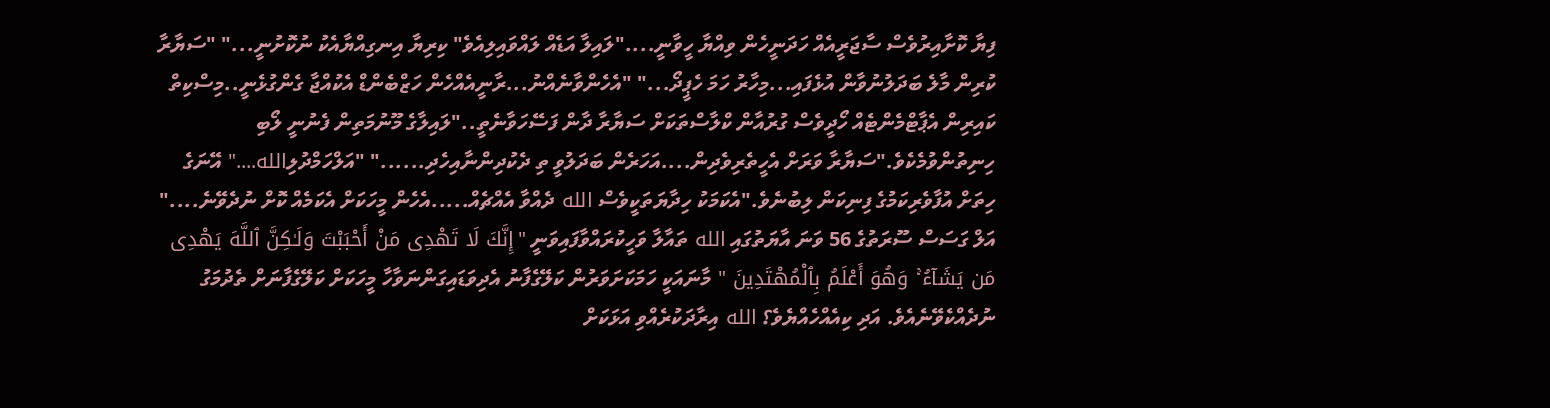ފިޔާ ކޮށާއިރުވެސް ސާޖަރީއެއް ހަދަނީހެން ވިއްޔާ ހީވާނީ...."ލައިލާ އަޑެއް ލައްވައިލިއެވެ" ކިރިޔާ އިނގިއްޔާއެކު ނުކޮށުނީ..." "ސަޔާރާ ކުރިން މާލެ ބަދަލުނުވާން އުޅެފައި...މިހާރު ހަމަ ހެޕީދޯ..." "އެހެންވާނެއްނު...ރާނީއެއްހެން ހަޒްބެންޑް އެކުއްޖާ ގެންގުޅެނީ..މިސްކިތް ކައިރިން އެޕާޓްމެންޓެއް ހޯދީވެސް ގުރުއާން ކްލާސްތަކަށް ސަޔާރާ ދާން ފަސޭހަވާނެތީ.."ލައިލާގެ މޫނުމަތިން ފެނުނީ ލޯބި ހިނިތުންވުމެކެވެ."ސަޔާރާ ވަރަށް އެހީތެރިވެދިން....އަހަރެން ބަދަލުވީ ތި ދެކުދިންނާއިހެދި......" "އަލްހަމްދުލިالله...." އޭނަގެ ހިތަށް އުފާވެރިކަމުގެ ފިނިކަން ލިބުނެވެ."އެކަމަކު ހިދާޔަތަކީވެސް الله ދެއްވާ އެއްޗެއް.....އެހެން މީހަކަށް އެކަމެއް ކޮށް ނުދެވޭނެ...." އަލް ގަސަސް ސޫރަތުގެ 56 ވަނަ އާޔަތުގައި الله ތައާލާ ވަހީކުރައްވާފައިވަނީ "إِنَّكَ لَا تَهْدِى مَنْ أَحْبَبْتَ وَلَـٰكِنَّ ٱللَّهَ يَهْدِى مَن يَشَآءُ ۚ وَهُوَ أَعْلَمُ بِٱلْمُهْتَدِينَ " މާނައަކީ ހަމަކަށަވަރުން ކަލޭގެފާނު އެދިވަޑައިގަންނަވާހާ މީހަކަށް ކަލޭގެފާނަށް ތެދުމަގު ނުދެއްކެވޭނެއެވެ. އަދި ކިއެއްހެއްޔެވެ؟ الله އިރާދަކުރެއްވި އަޅަކަށް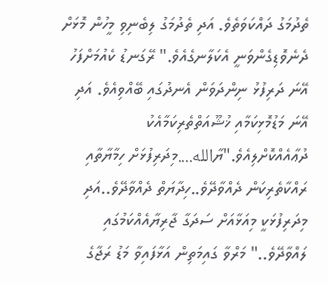ތެދުމަގު ދައްކަވަތެވެ. އަދި ތެދުމަގު ލިބެނިވި މީހުން މޮޅަށް ދެނެވޮޑިގެންވަނީ އެކަލާނގެއެވެ." ރޭގަނޑު ކެއުމަށްފަހު އޭނަ ދަރިފުޅު ނިންދަވަން އެނދުގައި ބޭއްވިއެވެ. އަދި އޭނަ މަޑުމޮޅިކަމާއި ޚުޝޫއަތްތެރިކަމާއެކު ދުޢާއެއްކޮށްލިއެވެ."ޔާالله....މިދަރިފުޅަށް ހިމާޔާތާއި ރައްކާތެރިކަން ދެއްވާދޭވެ..ހިދާޔަތް ދެއްވާދޭވެ..އަދި މިދަރިފުޅަކީ މިއަޅާއަށް ސަދަގާ ޖާރިޔާއެއްކަމުގައި ލައްވާދޭވެ.." މަރްވާ ގައިމަތިން އަޅާފައިވާ މަޑު ރަޖާގެ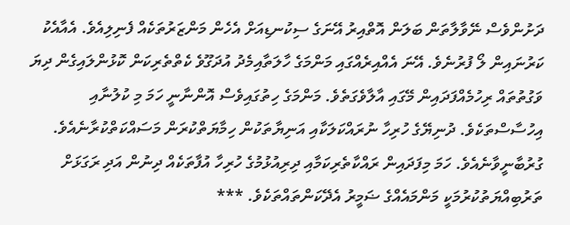ދަށުންވެސް ނޭވާލާތަން ބަލަން އޮތްއިރު އޭނަގެ ސިކުނޑިއަށް އެހެން މަންޒަރުތަކެއް ފެނިލިއެވެ. އެއާއެކު ކަރުނައިން ލޯ ފުރުނެވެ. އޭނަ އެއްއިރެއްގައި މަންމަގެ ހާލަތާއިމެދު އުދަގޫވެ ކެތްތެރިކަން ކޮޅުންލައިގެން ދިޔަ ވަގުތުތައް ރިހުމެއްފަދައިން މޭގައި އާލާވެގަތެވެ. މަންމަގެ ހިތުގައިވެސް އޮންނާނީ ހަމަ މި ކުލުނާއި އިހުސާސްތަކެވެ. ދުނިޔޭގެ ހުރިހާ ނުރައްކަލަކާއި އަނިޔާތަކުން ހިމާޔަތްކުރަން މަސައްކަތްކުރާނެއެވެ. ގުރުބާނީވާނެއެވެ. ހަމަ މިފަދައިން ރައްކާތެރިކަމާއި ދިރިއުޅުމުގެ ހުރިހާ އުފާތަކެއް ދިނުން އަދި ރަގަޅަށް ތަރުބިއްޔަތުކުރުމަކީ މަންމައެއްގެ ޟަމީރު އެދޭކަންތައްތަކެވެ. ***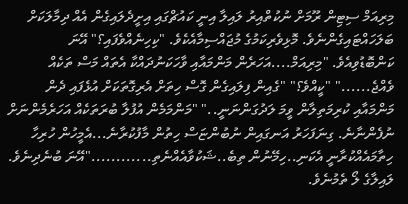މިރިއަމް ސިޓިން ރޫމަށް ނުކުތްއިރު ލައިލާ އިނީ ކައުޗްގައި އިށީދެލައިގެން އެއް ދިމާލަކަށް ބަލަހައްޓައިގެންނެވެ. މޮޅިވެރިކަމުގެ މުޖައްސިމާއެކެވެ. "ކިހިނެއްވެފައި؟" އޭނަ ކަންބޮޑުވިއެވެ. "މިރިއަމް....އަހަރެން މަންމައާއި ވާހަކަނުދައްކާ އެތައް މަސް ތަކެއް ވެއްޖެ......" "ކީއްވެ؟" "ގެއިން ފިލައިގެން ގޮސް ހިތަށް އެރިގޮތަކަށް އުޅެފައި ދެން މަންމައާއި ކުރިމަތިލާން ވީމަ ލަދުގަންނަނީ.." "މަންމަމެން އުފުލާ ބުރަތަކެއް އަހަރެމެންނަށް ނުފެންނާނެ. ގިނަފަހަރު އަނގައިން ނުބުންޏަސް ހިތުން މާފުކުރާނެ...އެމީހުން ހުރިހާ ހިތާމައެއްކުރާނީ އެކަނި..ހިމޭނުން ތިބެ..ޝަކުވާއެއްނެތި............"އޭނަ ބުނެދިނެވެ. ލައިލާގެ ލޯ ތެމުނެވެ.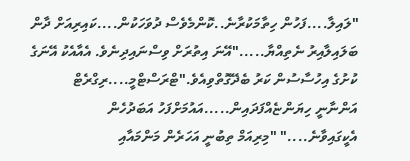"ލައިލާ....ފަހުން ހިތާމަކުރާނެ..ކޮންމެވެސް ދުވަހަކުން....ކައިރިއަށް ދާން ބަލައިލާއިރު ނެތިއްޔާ....."އޭނަ އިތުރަށް ވިސްނައިދިނެވެ. އެއާއެކު އޭނަގެ ކުށުގެ އިހުސާސުން ކަރު ބެދޭގޮތްވިއެވެ."ޓްރަސްޓްމީ....ރިގްރެޓް އަންނާނީ ހިޔަންޏެއްފަދައިން.....އައުމަށްފަހު އަބަދުހެން އެކީގައިވާނެ...." "މިރިއަމް ތިބުނީ އަހަރެން މަންމައާއި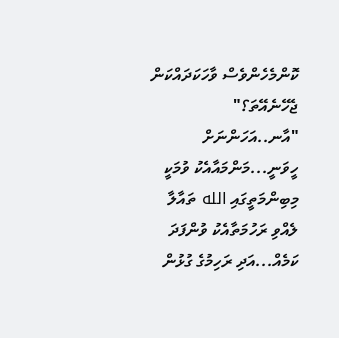ކޮންމެހެންވެސް ވާހަކަދައްކަން ޖެހޭނެއޭތަ؟" "އާނ..އަހަންނަށް ހީވަނީ...މަންމައާއެކު ވުމަކީ މިބިންމަތީގައި الله ތައާލާ ލެއްވި ރަހުމަތާއެކު ވުންފަދަ ކަމެއް...އަދި ރަހިމުގެ ގުޅުން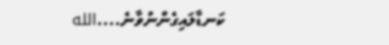ކަނޑާލައިގެންނުވާނެ....الله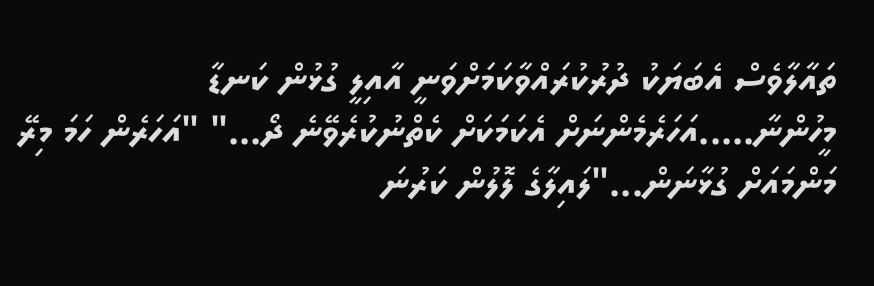ތައާލާވެސް އެބަޔަކު ދުރުކުރައްވާކަމަށްވަނީ އާއިލީ ގުޅުން ކަނޑާ މީހުންނާ.....އަހަރެމެންނަށް އެކަމަކަށް ކެތްނުކުރެވޭނެ ދޯ..." "އަހަރެން ހަމަ މިރޭ މަންމައަށް ގުޅާނަން..."ލައިލާގެ ލޮލުން ކަރުނަ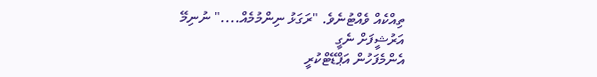ތިއްކެއް ވެއްޓުނެވެ. "ރަގަޅު ނިންމުމެއް...." ނުނިމޭ
އަރުޝީފަށް ނެގީ
އެންމެފަހުން އަޕްޑޭޓްކުރީ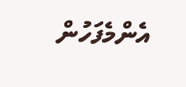އެންމެފަހުން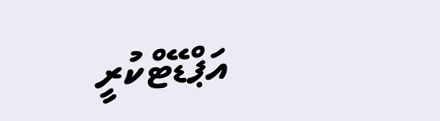އަޕްޑޭޓްކުރީ